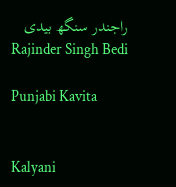راجندر سنگھ بیدی
Rajinder Singh Bedi

Punjabi Kavita


Kalyani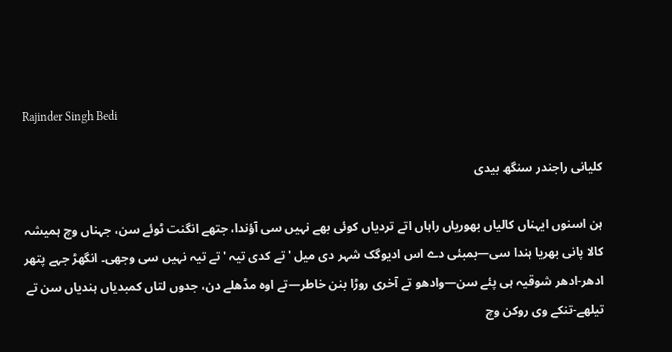Rajinder Singh Bedi

کلیانی راجندر سنگھ بیدی

ہن اسنوں ایہناں کالیاں بھوریاں راہاں اتے تردیاں کوئی بھے نہیں سی آؤندا، جتھے انگنت ٹوئے سن، جہناں وچ ہمیشہ کالا پانی بھریا ہندا سی—بمبئی دے اس ادیوگک شہر دی میل 'تے کدی تیہ 'تے تیہ نہیں سی وجھی۔ انگھڑ جہے پتھر ادھر-ادھر شوقیہ ہی پئے سن—وادھو تے آخری روڑا بنن خاطر—تے اوہ مڈھلے دن، جدوں لتاں کمبدیاں ہندیاں سن تے تیلھے-تنکے وی روکن وچ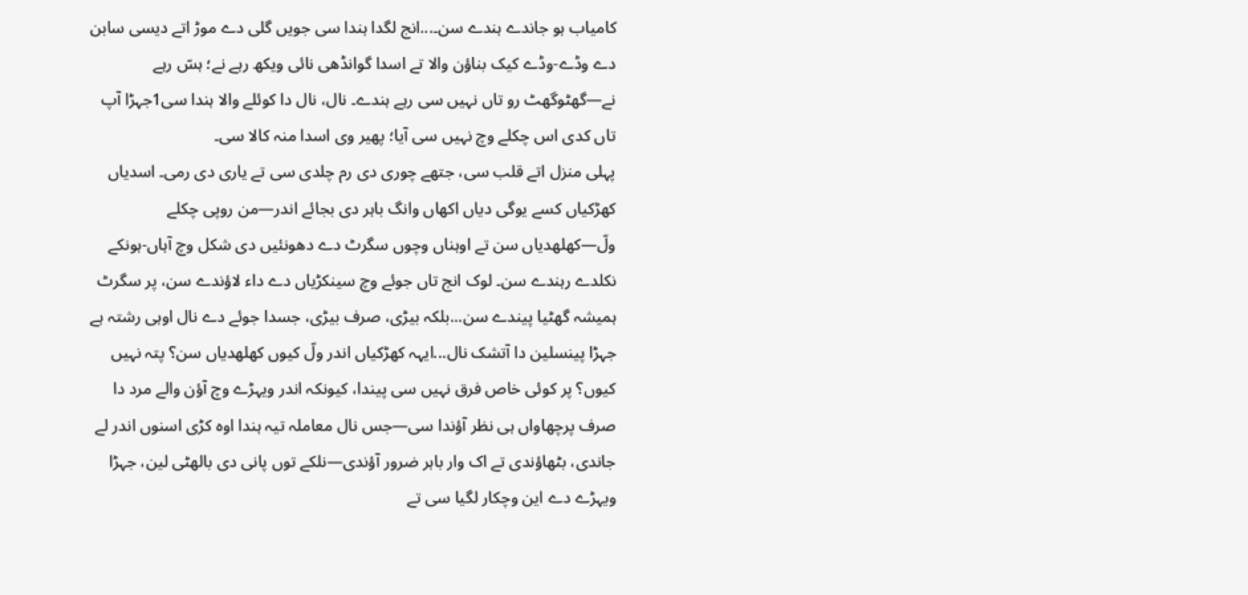کامیاب ہو جاندے ہندے سن۔...انج لگدا ہندا سی جویں گلی دے موڑ اتے دیسی سابن دے وڈے-وڈے کیک بناؤن والا تے اسدا گوانڈھی نائی ویکھ رہے نے؛ ہسّ رہے نے—گھٹوگھٹ رو تاں نہیں سی رہے ہندے۔ نال، نال دا کوئلے والا ہندا سی1جہڑا آپ تاں کدی اس چکلے وچ نہیں سی آیا؛ پھیر وی اسدا منہ کالا سی۔
پہلی منزل اتے قلب سی، جتھے چوری دی رم چلدی سی تے یاری دی رمی۔ اسدیاں کھڑکیاں کسے یوگی دیاں اکھاں وانگ باہر دی بجائے اندر—من روپی چکلے ولّ—کھلھدیاں سن تے اوہناں وچوں سگرٹ دے دھونئیں دی شکل وچ آہاں-ہونکے نکلدے رہندے سن۔ لوک انج تاں جوئے وچ سینکڑیاں دے داء لاؤندے سن، پر سگرٹ ہمیشہ گھٹیا پیندے سن...بلکہ بیڑی، صرف بیڑی، جسدا جوئے دے نال اوہی رشتہ ہے جہڑا پینسلین دا آتشک نال...ایہہ کھڑکیاں اندر ولّ کیوں کھلھدیاں سن؟ پتہ نہیں کیوں؟ پر کوئی خاص فرق نہیں سی پیندا، کیونکہ اندر ویہڑے وچ آؤن والے مرد دا صرف پرچھاواں ہی نظر آؤندا سی—جس نال معاملہ تیہ ہندا اوہ کڑی اسنوں اندر لے جاندی، بٹھاؤندی تے اک وار باہر ضرور آؤندی—نلکے توں پانی دی بالھٹی لین، جہڑا ویہڑے دے این وچکار لگیا سی تے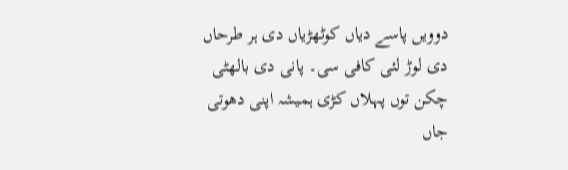دوویں پاسے دیاں کوٹھڑیاں دی ہر طرحاں دی لوڑ لئی کافی سی۔ پانی دی بالھٹی چکن توں پہلاں کڑی ہمیشہ اپنی دھوتی جاں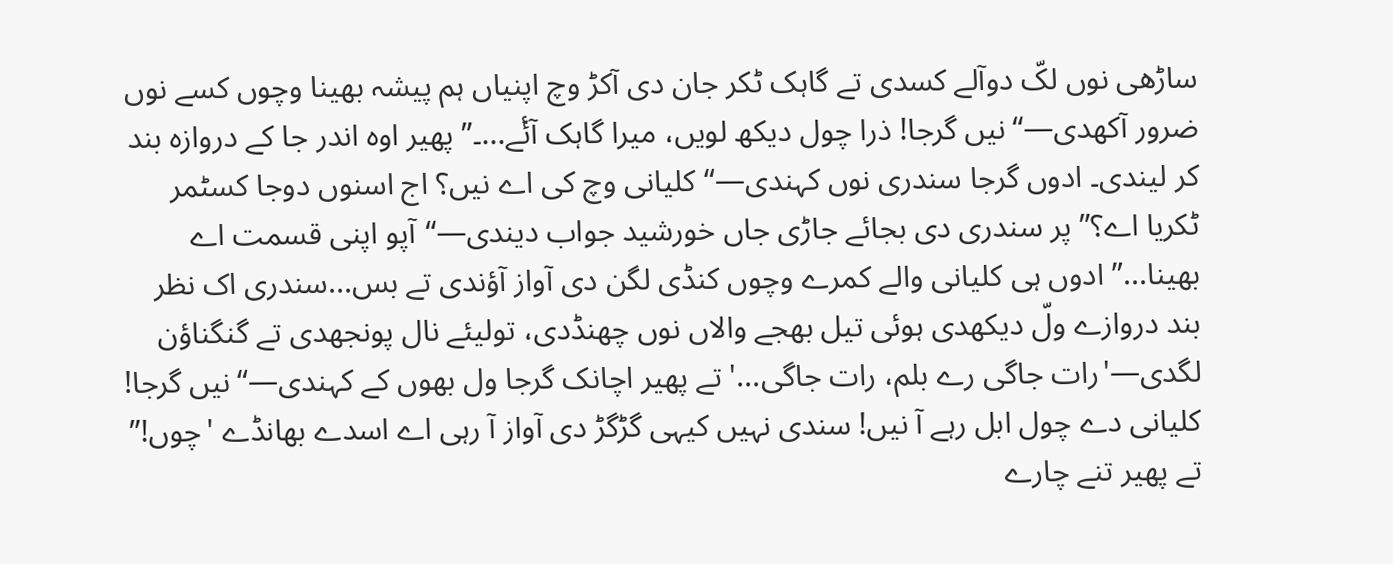ساڑھی نوں لکّ دوآلے کسدی تے گاہک ٹکر جان دی آکڑ وچ اپنیاں ہم پیشہ بھینا وچوں کسے نوں ضرور آکھدی—“نیں گرجا! ذرا چول دیکھ لویں، میرا گاہک آئٔے...۔” پھیر اوہ اندر جا کے دروازہ بند کر لیندی۔ ادوں گرجا سندری نوں کہندی—“کلیانی وچ کی اے نیں؟ اج اسنوں دوجا کسٹمر ٹکریا اے؟” پر سندری دی بجائے جاڑی جاں خورشید جواب دیندی—“آپو اپنی قسمت اے بھینا...” ادوں ہی کلیانی والے کمرے وچوں کنڈی لگن دی آواز آؤندی تے بس...سندری اک نظر بند دروازے ولّ دیکھدی ہوئی تیل بھجے والاں نوں چھنڈدی، تولیئے نال پونجھدی تے گنگناؤن لگدی—'رات جاگی رے بلم، رات جاگی...' تے پھیر اچانک گرجا ول بھوں کے کہندی—“نیں گرجا! کلیانی دے چول ابل رہے آ نیں! سندی نہیں کیہی گڑگڑ دی آواز آ رہی اے اسدے بھانڈے 'چوں!” تے پھیر تنے چارے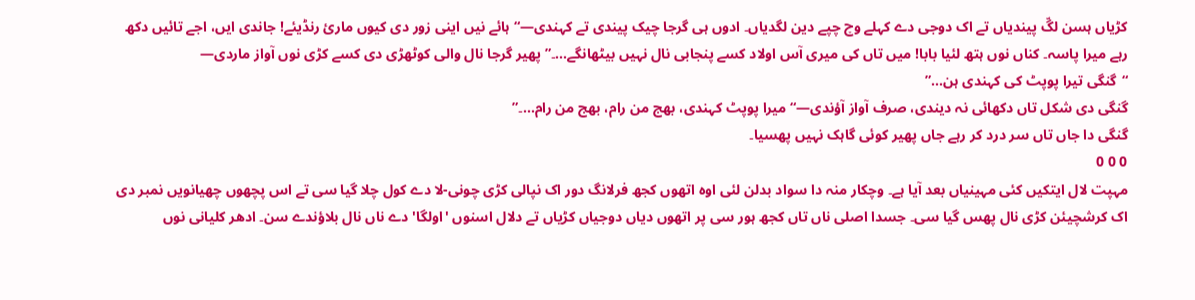کڑیاں ہسن لگّ پیندیاں تے اک دوجی دے کہلے وچ چپے دین لگدیاں۔ ادوں ہی گرجا چیک پیندی تے کہندی—“ہائے نیں اینی زور دی کیوں مارئ رنڈیئے! جاندی ایں، اجے تائیں دکھ رہے میرا پاسہ۔ کناں نوں ہتھ لئیا بابا! میں تاں کی میری آس اولاد کسے پنجابی نال نہیں بیٹھانگے...۔” پھیر گرجا نال والی کوٹھڑی دی کسے کڑی نوں آواز ماردی—
“گنگی تیرا پوپٹ کی کہندی ہن...”
گنگی دی شکل تاں دکھائی نہ دیندی، صرف آواز آؤندی—“میرا پوپٹ کہندی، بھج من رام، بھج من رام...۔”
گنگی دا جاں تاں سر درد کر رہے جاں پھیر کوئی گاہک نہیں پھسیا۔
0 0 0
مہپت لال ایتکیں کئی مہینیاں بعد آیا ہے۔ وچکار منہ دا سواد بدلن لئی اوہ اتھوں کجھ فرلانگ دور اک نپالی کڑی چونی-لا دے کول چلا گیا سی تے اس پچھوں چھیانویں نمبر دی اک کرشچیئن کڑی نال پھس گیا سی۔ جسدا اصلی ناں تاں کجھ ہور سی پر اتھوں دیاں دوجیاں کڑیاں تے دلال اسنوں 'اولگا' دے ناں نال بلاؤندے سن۔ ادھر کلیانی نوں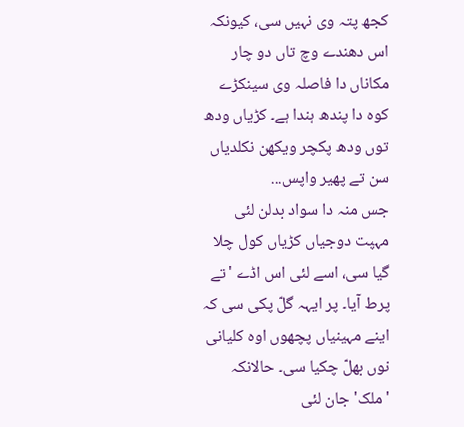کجھ پتہ وی نہیں سی، کیونکہ اس دھندے وچ تاں دو چار مکاناں دا فاصلہ وی سینکڑے کوہ دا پندھ ہندا ہے۔ کڑیاں ودھ توں ودھ پکچر ویکھن نکلدیاں سن تے پھیر واپس...
جس منہ دا سواد بدلن لئی مہپت دوجیاں کڑیاں کول چلا گیا سی، اسے لئی اس اڈے 'تے پرط آیا۔ پر ایہہ گلّ پکی سی کہ اینے مہینیاں پچھوں اوہ کلیانی نوں بھلّ چکیا سی۔ حالانکہ 'ملک' جان لئی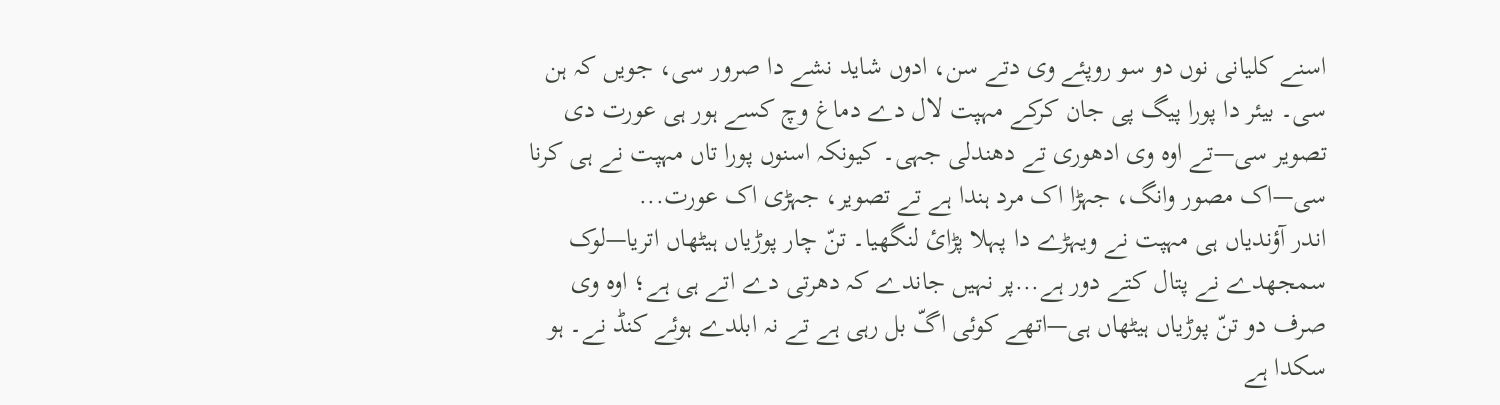اسنے کلیانی نوں دو سو روپئے وی دتے سن، ادوں شاید نشے دا صرور سی، جویں کہ ہن سی۔ بیئر دا پورا پیگ پی جان کرکے مہپت لال دے دماغ وچ کسے ہور ہی عورت دی تصویر سی—تے اوہ وی ادھوری تے دھندلی جہی۔ کیونکہ اسنوں پورا تاں مہپت نے ہی کرنا سی—اک مصور وانگ، جہڑا اک مرد ہندا ہے تے تصویر، جہڑی اک عورت...
اندر آؤندیاں ہی مہپت نے ویہڑے دا پہلا پڑائ لنگھیا۔ تنّ چار پوڑیاں ہیٹھاں اتریا—لوک سمجھدے نے پتال کتے دور ہے...پر نہیں جاندے کہ دھرتی دے اتے ہی ہے؛ اوہ وی صرف دو تنّ پوڑیاں ہیٹھاں ہی—اتھے کوئی اگّ بل رہی ہے تے نہ ابلدے ہوئے کنڈ نے۔ ہو سکدا ہے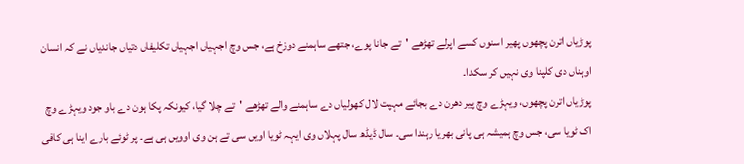پوڑیاں اترن پچھوں پھیر اسنوں کسے اپرلے تھڑھے 'تے جانا پوے، جتھے ساہمنے دوزخ ہے، جس وچ اجہیاں اجہیاں تکلیفاں دتیاں جاندیاں نے کہ انسان اوہناں دی کلپنا وی نہیں کر سکدا۔
پوڑیاں اترن پچھوں، ویہڑے وچ پیر دھرن دے بجائے مہپت لال کھولیاں دے ساہمنے والے تھڑھے 'تے چلا گیا، کیونکہ پکا ہون دے باو جود ویہڑے وچ اک ٹویا سی، جس وچ ہمیشہ ہی پانی بھریا رہندا سی۔ سال ڈیڈھ سال پہلاں وی ایہہ ٹویا اویں سی تے ہن وی اوویں ہی ہے۔ پر ٹوئے بارے اینا ہی کافی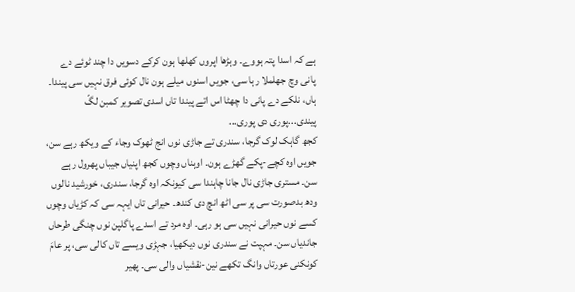ہے کہ اسدا پتہ ہووے۔ وہڑھا اپروں کھلھا ہون کرکے دسویں دا چند ٹوئے دے پانی وچ جھلملا رہا سی، جویں اسنوں میلے ہون نال کوئی فرق نہیں سی پیندا۔ ہاں، نلکے دے پانی دا چھٹا اس اتے پیندا تاں اسدی تصویر کمبن لگّ پیندی...پوری دی پوری...
کجھ گاہک لوک گرجا، سندری تے جاڑی نوں انج ٹھوک وجاء کے ویکھ رہے سن، جویں اوہ کچے-پکے گھڑے ہون۔ اوہناں وچوں کجھ اپنیاں جیباں پھرول رہے سن۔ مستری جاڑی نال جانا چاہندا سی کیونکہ اوہ گرجا، سندری، خورشید نالوں ودھ بدصورت سی پر سی اٹھ انچ دی کندھ۔ حیرانی تاں ایہہ سی کہ کڑیاں وچوں کسے نوں حیرانی نہیں سی ہو رہی۔ اوہ مرد تے اسدے پاگلپن نوں چنگی طرحاں جاندیاں سن۔ مہپت نے سندری نوں دیکھیا، جہڑی ویسے تاں کالی سی، پر عامَ کونکنی عورتاں وانگ تکھے نین-نقشیاں والی سی۔ پھیر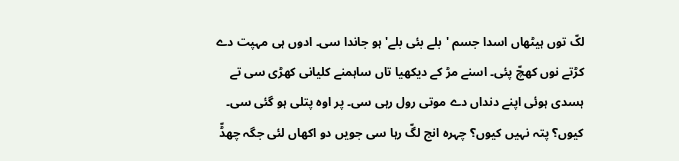لکّ توں ہیٹھاں اسدا جسم 'بلے بئی بلے' ہو جاندا سی۔ ادوں ہی مہپت دے کڑتے نوں کھچّ پئی۔ اسنے مڑ کے دیکھیا تاں ساہمنے کلیانی کھڑی سی تے ہسدی ہوئی اپنے دنداں دے موتی رول رہی سی۔ پر اوہ پتلی ہو گئی سی۔ کیوں؟ پتہ نہیں کیوں؟ چہرہ انج لگّ رہا سی جویں دو اکھاں لئی جگہ چھڈّ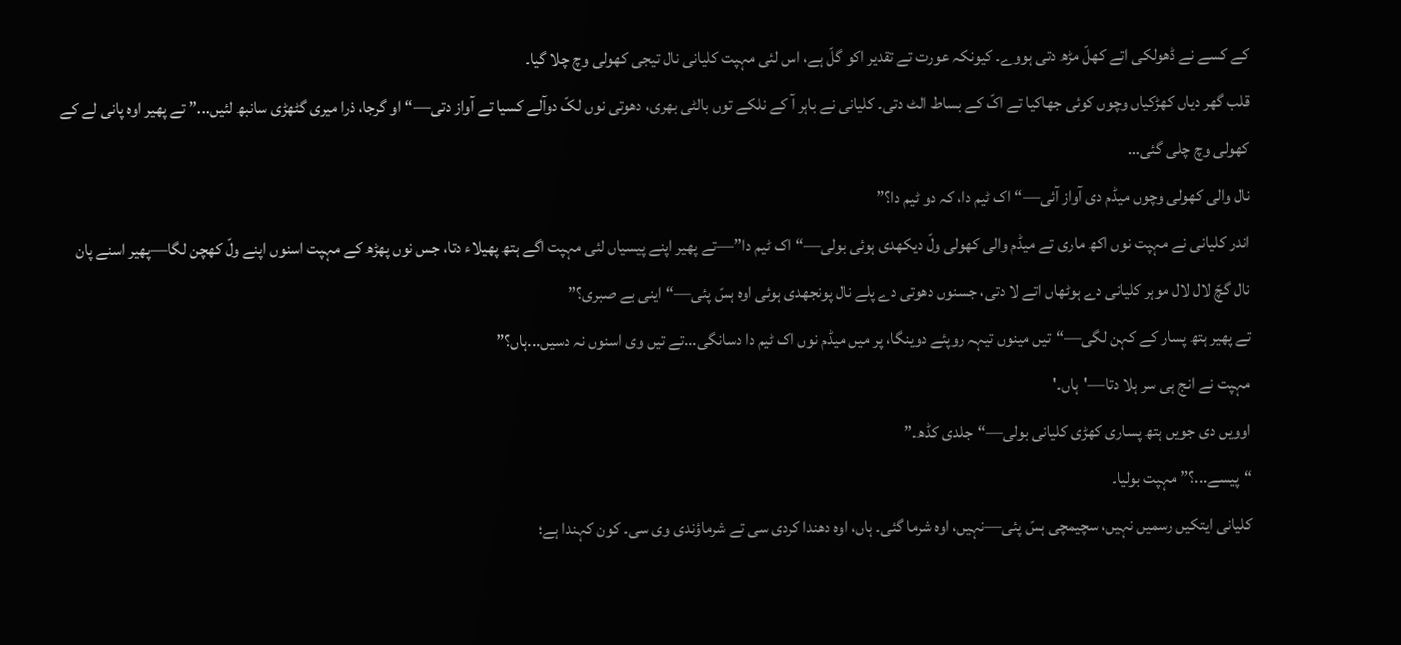کے کسے نے ڈھولکی اتے کھلّ مڑھ دتی ہووے۔ کیونکہ عورت تے تقدیر اکو گلّ ہے، اس لئی مہپت کلیانی نال تیجی کھولی وچ چلا گیا۔
قلب گھر دیاں کھڑکیاں وچوں کوئی جھاکیا تے اکّ کے بساط الٹ دتی۔ کلیانی نے باہر آ کے نلکے توں بالٹی بھری، دھوتی نوں لکّ دوآلے کسیا تے آواز دتی—“او گرجا، ذرا میری گٹھڑی سانبھ لئیں...” تے پھیر اوہ پانی لے کے کھولی وچ چلی گئی…
نال والی کھولی وچوں میڈم دی آواز آئی—“اک ٹیم دا، کہ دو ٹیم دا؟”
اندر کلیانی نے مہپت نوں اکھ ماری تے میڈم والی کھولی ولّ دیکھدی ہوئی بولی—“اک ٹیم دا”—تے پھیر اپنے پیسیاں لئی مہپت اگے ہتھ پھیلاء دتا، جس نوں پھڑھ کے مہپت اسنوں اپنے ولّ کھچن لگا—پھیر اسنے پان نال گچّ لال لال موہر کلیانی دے ہوٹھاں اتے لا دتی، جسنوں دھوتی دے پلے نال پونجھدی ہوئی اوہ ہسّ پئی—“اینی بے صبری؟”
تے پھیر ہتھ پسار کے کہن لگی—“تیں مینوں تیہہ روپئے دوینگا، پر میں میڈم نوں اک ٹیم دا دسانگی...تے تیں وی اسنوں نہ دسیں...ہاں؟”
مہپت نے انج ہی سر ہلا دتا—'ہاں۔'
اوویں دی جویں ہتھ پساری کھڑی کلیانی بولی—“جلدی کڈھ۔”
“پیسے...؟” مہپت بولیا۔
کلیانی ایتکیں رسمیں نہیں، سچیمچی ہسّ پئی—نہیں، اوہ شرما گئی۔ ہاں، اوہ دھندا کردی سی تے شرماؤندی وی سی۔ کون کہندا ہے؛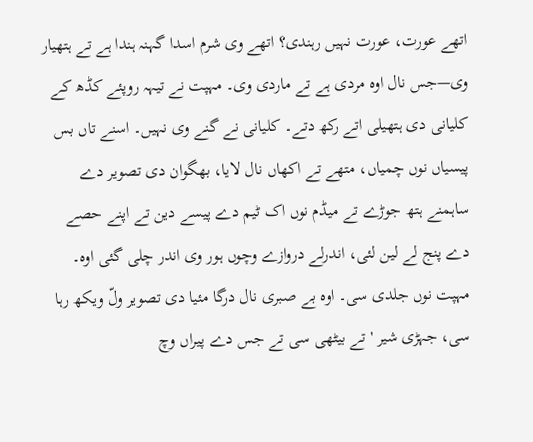اتھے عورت، عورت نہیں رہندی؟ اتھے وی شرم اسدا گہنہ ہندا ہے تے ہتھیار وی—جس نال اوہ مردی ہے تے ماردی وی۔ مہپت نے تیہہ روپئے کڈھ کے کلیانی دی ہتھیلی اتے رکھ دتے۔ کلیانی نے گنے وی نہیں۔ اسنے تاں بس پیسیاں نوں چمیاں، متھے تے اکھاں نال لایا، بھگوان دی تصویر دے ساہمنے ہتھ جوڑے تے میڈم نوں اک ٹیم دے پیسے دین تے اپنے حصے دے پنج لے لین لئی، اندرلے دروازے وچوں ہور وی اندر چلی گئی اوہ۔ مہپت نوں جلدی سی۔ اوہ بے صبری نال درگا مئیا دی تصویر ولّ ویکھ رہا سی، جہڑی شیر 'تے بیٹھی سی تے جس دے پیراں وچ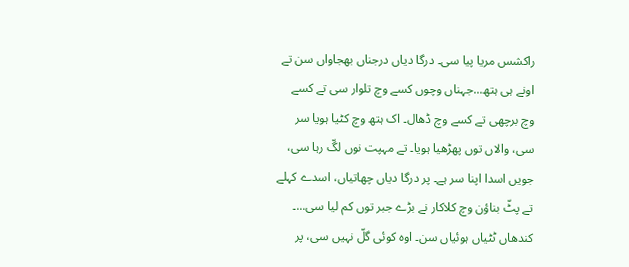راکشس مریا پیا سی۔ درگا دیاں درجناں بھجاواں سن تے اونے ہی ہتھ...جہناں وچوں کسے وچ تلوار سی تے کسے وچ برچھی تے کسے وچ ڈھال۔ اک ہتھ وچ کٹیا ہویا سر سی، والاں توں پھڑھیا ہویا۔ تے مہپت نوں لگّ رہا سی، جویں اسدا اپنا سر ہے۔ پر درگا دیاں چھاتیاں، اسدے کہلے تے پٹّ بناؤن وچ کلاکار نے بڑے جبر توں کم لیا سی...۔ کندھاں ٹٹیاں ہوئیاں سن۔ اوہ کوئی گلّ نہیں سی، پر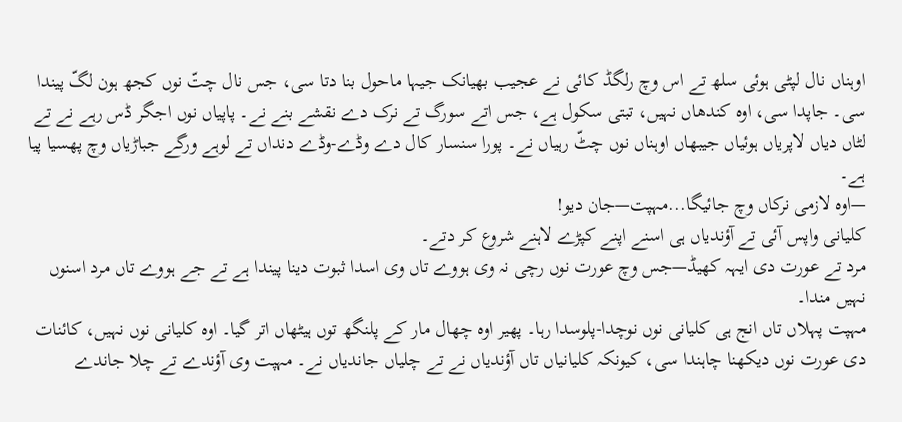اوہناں نال لپٹی ہوئی سلھ تے اس وچ رلگڈ کائی نے عجیب بھیانک جیہا ماحول بنا دتا سی، جس نال چتّ نوں کجھ ہون لگّ پیندا سی۔ جاپدا سی، اوہ کندھاں نہیں، تبتی سکول ہے، جس اتے سورگ تے نرک دے نقشے بنے نے۔ پاپیاں نوں اجگر ڈس رہے نے تے لٹاں دیاں لاپریاں ہوئیاں جیبھاں اوہناں نوں چٹّ رہیاں نے۔ پورا سنسار کال دے وڈے-وڈے دنداں تے لوہے ورگے جباڑیاں وچ پھسیا پیا ہے۔
—اوہ لازمی نرکاں وچ جائیگا...مہپت—جان دیو!
کلیانی واپس آئی تے آؤندیاں ہی اسنے اپنے کپڑے لاہنے شروع کر دتے۔
مرد تے عورت دی ایہہ کھیڈ—جس وچ عورت نوں رچی نہ وی ہووے تاں وی اسدا ثبوت دینا پیندا ہے تے جے ہووے تاں مرد اسنوں نہیں مندا۔
مہپت پہلاں تاں انج ہی کلیانی نوں نوچدا-پلوسدا رہا۔ پھیر اوہ چھال مار کے پلنگھ توں ہیٹھاں اتر گیا۔ اوہ کلیانی نوں نہیں، کائنات دی عورت نوں دیکھنا چاہندا سی، کیونکہ کلیانیاں تاں آؤندیاں نے تے چلیاں جاندیاں نے۔ مہپت وی آؤندے تے چلا جاندے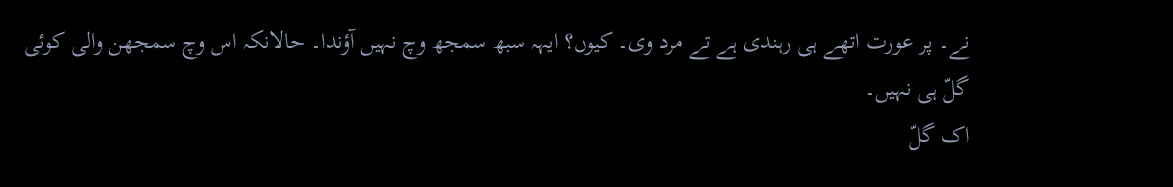نے۔ پر عورت اتھے ہی رہندی ہے تے مرد وی۔ کیوں؟ ایہہ سبھ سمجھ وچ نہیں آؤندا۔ حالانکہ اس وچ سمجھن والی کوئی گلّ ہی نہیں۔
اک گلّ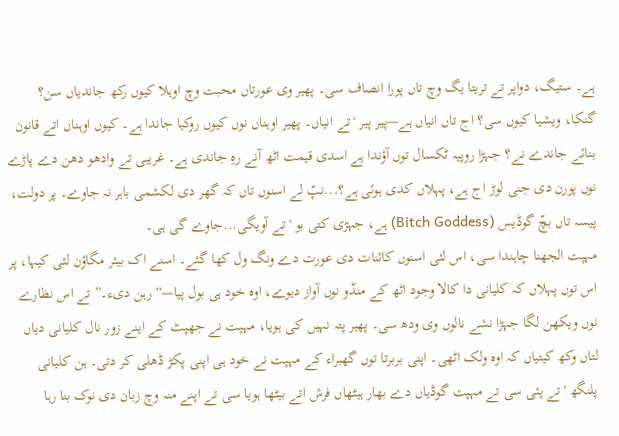ہے۔ ستیگ، دواپر تے تریتا یگ وچ تاں پورا انصاف سی۔ پھیر وی عورتاں محبت وچ اوہلا کیوں رکھ جاندیاں سن؟ گنکا، ویشیا کیوں سی؟ اج تاں انیاں ہے—پیر پیر 'تے انیاں۔ پھیر اوہناں نوں کیوں روکیا جاندا ہے۔ کیوں اوہناں اتے قانون بنائے جاندے نے؟ جہڑا روپیہ ٹکسال توں آؤندا ہے اسدی قیمت اٹھ آنے رہِ جاندی ہے۔ غریبی تے وادھو دھن دے پاڑے نوں پورن دی جنی لوڑ اج ہے، پہلاں کدی ہوئی ہے؟...نپّ لے اسنوں تاں کہ گھر دی لکشمی باہر نہ جاوے۔ پر دولت، پیسہ تاں بچّ گوڈیس (Bitch Goddess) ہے، جہڑی کتی بو 'تے آویگی...جاوے گی ہی۔
مہپت الجھنا چاہندا سی، اس لئی اسنوں کائنات دی عورت دے ونگ ول کھا گئے۔ اسنے اک بیئر مگاؤن لئی کیہا، پر اس توں پہلاں کہ کلیانی دا کالا وجود اٹھ کے منڈو نوں آواز دیوے، اوہ خود ہی بول پیا—“رہن دیء۔” تے اس نظارے نوں ویکھن لگا جہڑا نشے نالوں وی ودھ سی۔ پھیر پتہ نہیں کی ہویا، مہپت نے جھپٹ کے اینے زور نال کلیانی دیاں لتاں وکھ کیتیاں کہ اوہ ولک اٹھی۔ اپنی بربرتا توں گھبراء کے مہپت نے خود ہی اپنی پکڑ ڈھلی کر دتی۔ ہن کلیانی پلنگھ 'تے پئی سی تے مہپت گوڈیاں دے بھار ہیٹھاں فرش اتے بیٹھا ہویا سی تے اپنے منہ وچ زبان دی نوک بنا رہا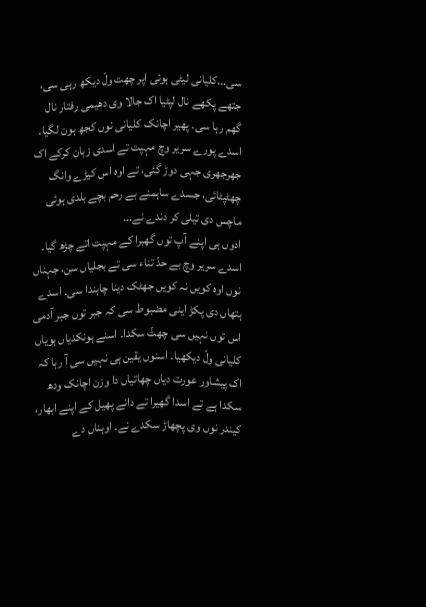سی...کلیانی لیٹی ہوئی اپر چھت ولّ دیکھ رہی سی، جتھے پکھے نال لپٹیا اک جالا وی دھیمی رفتار نال گھم رہا سی۔ پھیر اچانک کلیانی نوں کجھ ہون لگیا۔ اسدے پورے سریر وچ مہپت تے اسدی زبان کرکے اک جھرجھری جہی دوڑ گئی، تے اوہ اس کیڑے وانگ چھٹپٹائی، جسدے ساہمنے بے رحم بچے بلدی ہوئی ماچس دی تیلی کر دندے نے...
ادوں ہی اپنے آپ توں گھبرا کے مہپت اتے چڑھ گیا۔ اسدے سریر وچ بے حدّ تناء سی تے بجلیاں سن، جہناں نوں اوہ کویں نہ کویں جھٹک دینا چاہندا سی۔ اسدے ہتھاں دی پکڑ اینی مضبوط سی کہ جبر توں جبر آدمی اس توں نہیں سی چھٹّ سکدا۔ اسنے ہونکدیاں ہویاں کلیانی ولّ دیکھیا۔ اسنوں یقین ہی نہیں سی آ رہا کہ اک پیشاور عورت دیاں چھاتیاں دا وزن اچانک ودھ سکدا ہے تے اسدا گھیرا تے دانے پھیل کے اپنے ابھار، کیندر نوں وی پچھاڑ سکدے نے۔ اوہناں دے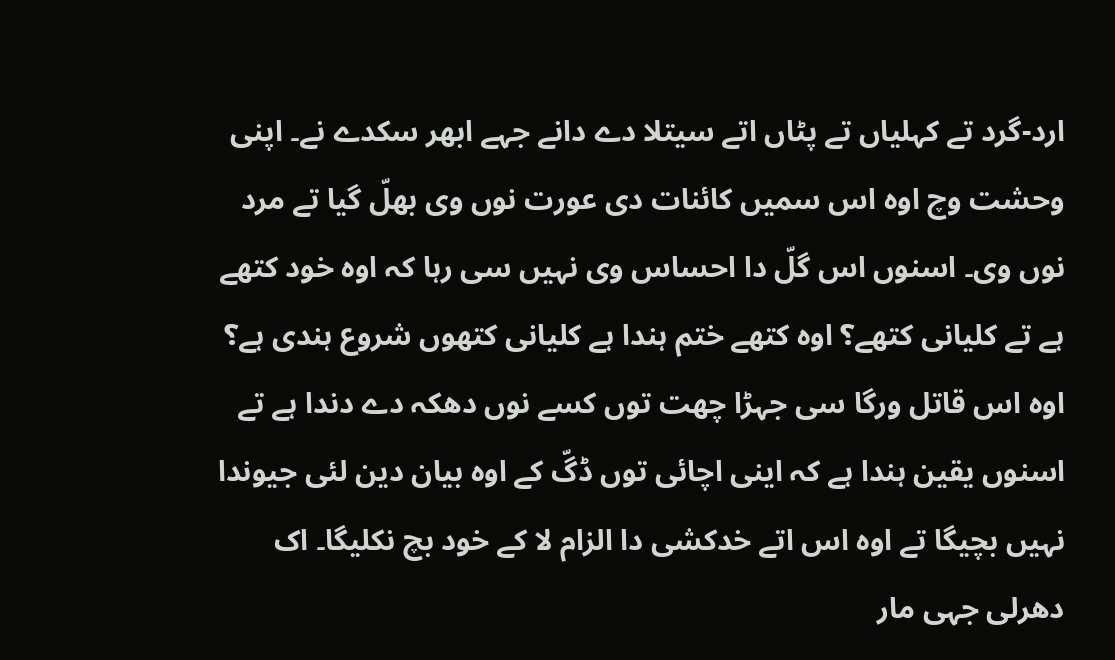ارد-گرد تے کہلیاں تے پٹاں اتے سیتلا دے دانے جہے ابھر سکدے نے۔ اپنی وحشت وچ اوہ اس سمیں کائنات دی عورت نوں وی بھلّ گیا تے مرد نوں وی۔ اسنوں اس گلّ دا احساس وی نہیں سی رہا کہ اوہ خود کتھے ہے تے کلیانی کتھے؟ اوہ کتھے ختم ہندا ہے کلیانی کتھوں شروع ہندی ہے؟ اوہ اس قاتل ورگا سی جہڑا چھت توں کسے نوں دھکہ دے دندا ہے تے اسنوں یقین ہندا ہے کہ اینی اچائی توں ڈگّ کے اوہ بیان دین لئی جیوندا نہیں بچیگا تے اوہ اس اتے خدکشی دا الزام لا کے خود بچ نکلیگا۔ اک دھرلی جہی مار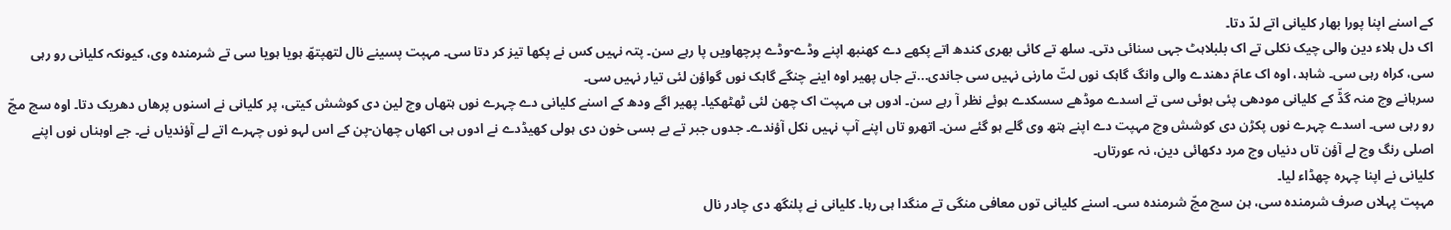کے اسنے اپنا پورا بھار کلیانی اتے لدّ دتا۔
اک دل ہلاء دین والی چیک نکلی تے اک بلبلاہٹ جہی سنائی دتی۔ سلھ تے کائی بھری کندھ اتے پکھے دے کھنبھ اپنے وڈے-وڈے پرچھاویں پا رہے سن۔ پتہ نہیں کس نے پکھا تیز کر دتا سی۔ مہپت پسینے نال لتھپتھّ ہویا ہویا سی تے شرمندہ وی، کیونکہ کلیانی رو رہی سی، کراہ رہی سی۔ شاہد، اوہ اک عامَ دھندے والی وانگ گاہک نوں لتّ مارنی نہیں سی جاندی...تے جاں پھیر اوہ اینے چنگے گاہک نوں گواؤن لئی تیار نہیں سی۔
سرہانے وچ منہ گڈّ کے کلیانی مودھی پئی ہوئی سی تے اسدے موڈھے سسکدے ہوئے نظر آ رہے سن۔ ادوں ہی مہپت اک چھن لئی ٹھٹھکیا۔ پھیر اگے ودھ کے اسنے کلیانی دے چہرے نوں ہتھاں وچ لین دی کوشش کیتی، پر کلیانی نے اسنوں پرھاں دھریک دتا۔ اوہ سچ مچّ رو رہی سی۔ اسدے چہرے نوں پکڑن دی کوشش وچ مہپت دے اپنے ہتھ وی گلے ہو گئے سن۔ اتھرو تاں اپنے آپ نہیں نکل آؤندے۔ جدوں جبر تے بے بسی خون دی ہولی کھیڈدے نے ادوں ہی اکھاں چھان-پن کے اس لہو نوں چہرے اتے لے آؤندیاں نے۔ جے اوہناں نوں اپنے اصلی رنگ وچ لے آؤن تاں دنیاں وچ مرد دکھائی دین، نہ عورتاں۔
کلیانی نے اپنا چہرہ چھڈاء لیا۔
مہپت پہلاں صرف شرمندہ سی، ہن سچ مچّ شرمندہ سی۔ اسنے کلیانی توں معافی منگی تے منگدا ہی رہا۔ کلیانی نے پلنگھ دی چادر نال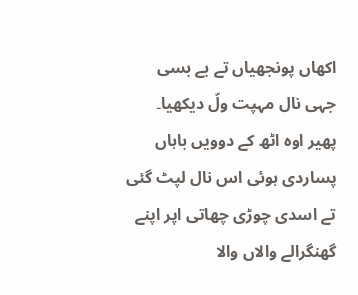اکھاں پونجھیاں تے بے بسی جہی نال مہپت ولّ دیکھیا۔ پھیر اوہ اٹھ کے دوویں باہاں پساردی ہوئی اس نال لپٹ گئی تے اسدی چوڑی چھاتی اپر اپنے گھنگرالے والاں والا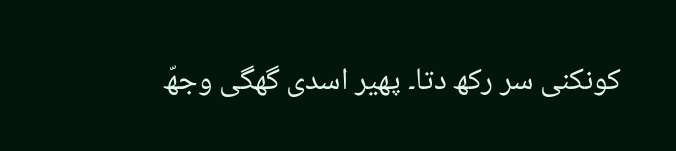کونکنی سر رکھ دتا۔ پھیر اسدی گھگی وجھّ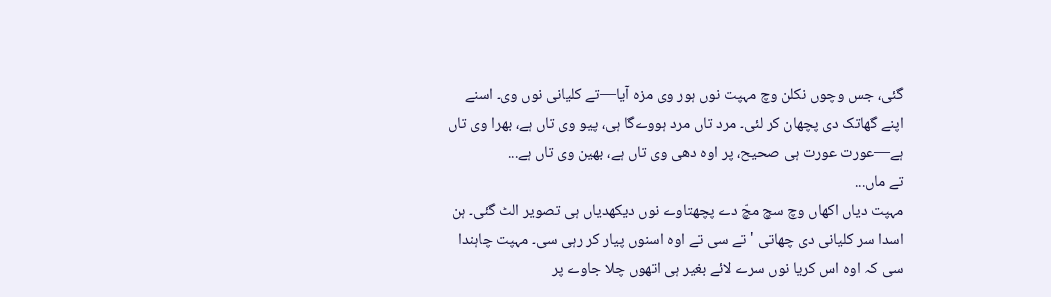گئی، جس وچوں نکلن وچ مہپت نوں ہور وی مزہ آیا—تے کلیانی نوں وی۔ اسنے اپنے گھاتک دی پچھان کر لئی۔ مرد تاں مرد ہووےگا ہی، پیو وی تاں ہے، بھرا وی تاں ہے—عورت عورت ہی صحیح، پر اوہ دھی وی تاں ہے، بھین وی تاں ہے...
تے ماں...
مہپت دیاں اکھاں وچ سچ مچّ دے پچھتاوے نوں دیکھدیاں ہی تصویر الٹ گئی۔ ہن اسدا سر کلیانی دی چھاتی 'تے سی تے اوہ اسنوں پیار کر رہی سی۔ مہپت چاہندا سی کہ اوہ اس کریا نوں سرے لائے بغیر ہی اتھوں چلا جاوے پر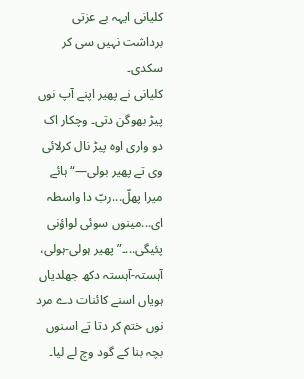کلیانی ایہہ بے عزتی برداشت نہیں سی کر سکدی۔
کلیانی نے پھیر اپنے آپ نوں پیڑ بھوگن دتی۔ وچکار اک دو واری اوہ پیڑ نال کرلائی وی تے پھیر بولی—“ہائے میرا پھلّ...ربّ دا واسطہ ای...مینوں سوئی لواؤنی پئیگی...۔” پھیر ہولی-ہولی، آہستہ-آہستہ دکھ جھلدیاں ہویاں اسنے کائنات دے مرد نوں ختم کر دتا تے اسنوں بچہ بنا کے گود وچ لے لیا۔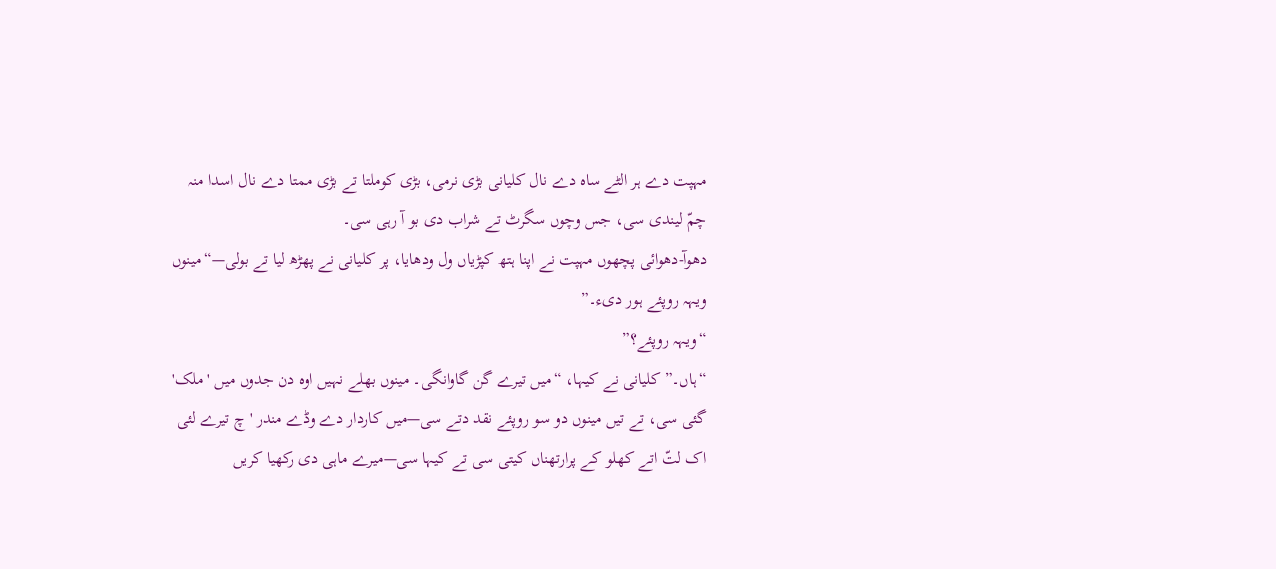مہپت دے ہر الٹے ساہ دے نال کلیانی بڑی نرمی، بڑی کوملتا تے بڑی ممتا دے نال اسدا منہ چمّ لیندی سی، جس وچوں سگرٹ تے شراب دی بو آ رہی سی۔
دھوآ-دھوائی پچھوں مہپت نے اپنا ہتھ کپڑیاں ول ودھایا، پر کلیانی نے پھڑھ لیا تے بولی—“مینوں ویہہ روپئے ہور دیء۔”
“ویہہ روپئے؟”
“ہاں۔” کلیانی نے کیہا، “میں تیرے گن گاوانگی۔ مینوں بھلے نہیں اوہ دن جدوں میں 'ملک' گئی سی، تے تیں مینوں دو سو روپئے نقد دتے سی—میں کاردار دے وڈے مندر 'چ تیرے لئی اک لتّ اتے کھلو کے پرارتھناں کیتی سی تے کیہا سی—میرے ماہی دی رکھیا کریں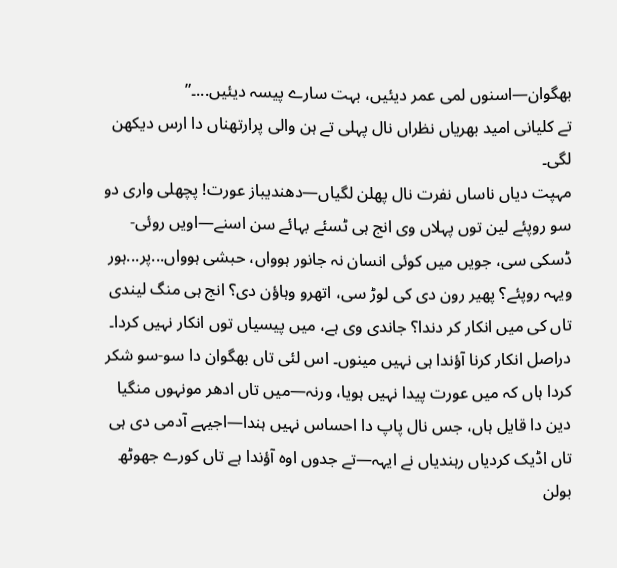بھگوان—اسنوں لمی عمر دیئیں، بہت سارے پیسہ دیئیں...۔”
تے کلیانی امید بھریاں نظراں نال پہلی تے ہن والی پرارتھناں دا ارس دیکھن لگی۔
مہپت دیاں ناساں نفرت نال پھلن لگیاں—دھندیباز عورت! پچھلی واری دو سو روپئے لین توں پہلاں وی انج ہی ٹسئے بہائے سن اسنے—اویں روئی-ڈسکی سی، جویں میں کوئی انسان نہ جانور ہوواں، حبشی ہوواں...پر...ہور ویہہ روپئے؟ پھیر رون دی کی لوڑ سی، اتھرو وہاؤن دی؟ انج ہی منگ لیندی تاں کی میں انکار کر دندا؟ جاندی وی ہے، میں پیسیاں توں انکار نہیں کردا۔ دراصل انکار کرنا آؤندا ہی نہیں مینوں۔ اس لئی تاں بھگوان دا سو-سو شکر کردا ہاں کہ میں عورت پیدا نہیں ہویا، ورنہ—میں تاں ادھر مونہوں منگیا دین دا قایل ہاں، جس نال پاپ دا احساس نہیں ہندا—اجیہے آدمی دی ہی تاں اڈیک کردیاں رہندیاں نے ایہہ—تے جدوں اوہ آؤندا ہے تاں کورے جھوٹھ بولن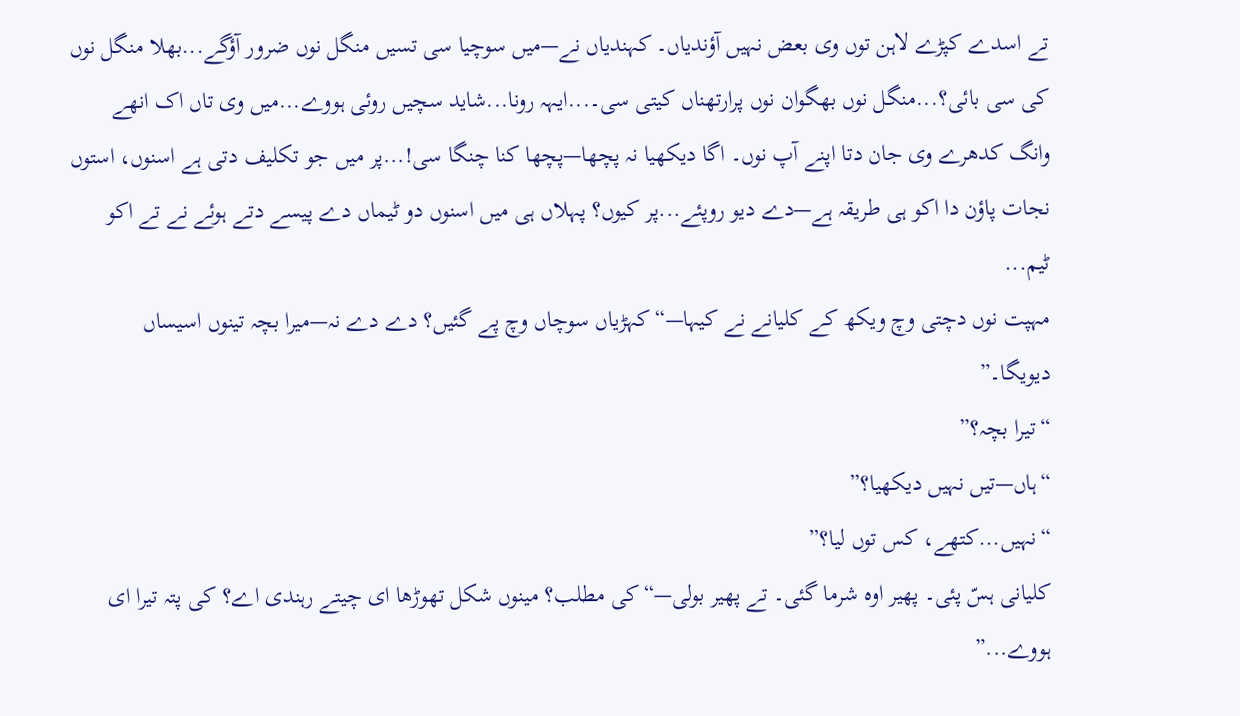تے اسدے کپڑے لاہن توں وی بعض نہیں آؤندیاں۔ کہندیاں نے—میں سوچیا سی تسیں منگل نوں ضرور آؤگے...بھلا منگل نوں کی سی بائی؟...منگل نوں بھگوان نوں پرارتھناں کیتی سی۔...ایہہ رونا...شاید سچیں روئی ہووے...میں وی تاں اک انھے وانگ کدھرے وی جان دتا اپنے آپ نوں۔ اگا دیکھیا نہ پچھا—پچھا کنا چنگا سی!...پر میں جو تکلیف دتی ہے اسنوں، استوں نجات پاؤن دا اکو ہی طریقہ ہے—دے دیو روپئے...پر کیوں؟ پہلاں ہی میں اسنوں دو ٹیماں دے پیسے دتے ہوئے نے تے اکو ٹیم...
مہپت نوں دچتی وچ ویکھ کے کلیانے نے کیہا—“کہڑیاں سوچاں وچ پے گئیں؟ دے دے نہ—میرا بچہ تینوں اسیساں دیویگا۔”
“تیرا بچہ؟”
“ہاں—تیں نہیں دیکھیا؟”
“نہیں...کتھے، کس توں لیا؟”
کلیانی ہسّ پئی۔ پھیر اوہ شرما گئی۔ تے پھیر بولی—“کی مطلب؟ مینوں شکل تھوڑھا ای چیتے رہندی اے؟ کی پتہ تیرا ای ہووے...”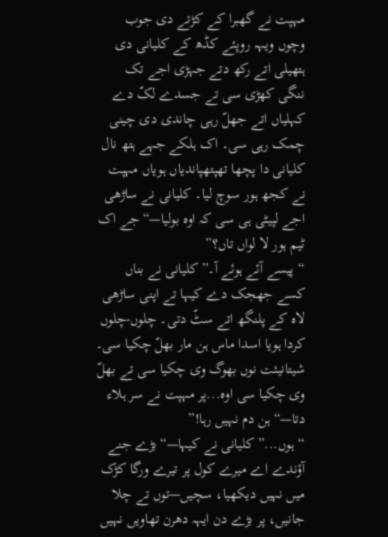مہپت نے گھبرا کے کڑتے دی جوب وچوں ویہہ روپئے کڈھ کے کلیانی دی ہتھیلی اتے رکھ دتے جہڑی اجے تک ننگی کھڑی سی تے جسدے لکّ دے کہلیاں اتے جھلّ رہی چاندی دی چینی چمک رہی سی۔ اک ہلکے جہے ہتھ نال کلیانی دا پچھا تھپتھپاندیاں ہویاں مہپت نے کجھ ہور سوچ لیا۔ کلیانی نے ساڑھی اجے لپیٹی ہی سی کہ اوہ بولیا—“جے اک ٹیم ہور لا لواں تاں؟”
“پیسے آئے ہوئے آ۔” کلیانی نے بناں کسے جھجک دے کیہا تے اپنی ساڑھی لاہ کے پلنگھ اتے سٹّ دتی۔ چلوں-چلوں کردا ہویا اسدا ماس ہن مار بھلّ چکیا سی۔ شیتانیئت نوں بھوگ وی چکیا سی تے بھلّ وی چکیا سی اوہ...پر مہپت نے سر ہلاء دتا—“ہن دم نہیں رہا!”
“ہوں...” کلیانی نے کیہا—“بڑے جنے آؤندے اے میرے کول پر تیرے ورگا کڑک میں نہیں دیکھیا، سچیں—توں تے چلا جانیں، پر بڑے دن ایہہ دھرن تھاویں نہیں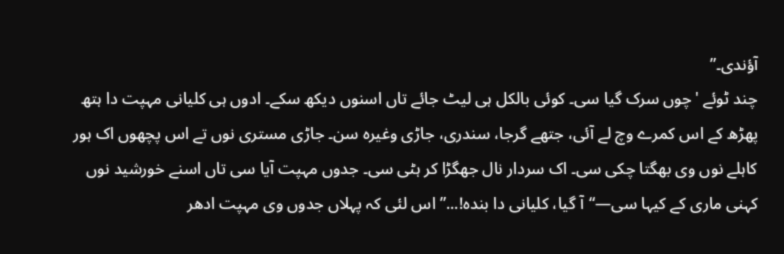آؤندی۔”
چند ٹوئے 'چوں سرک گیا سی۔ کوئی بالکل ہی لیٹ جائے تاں اسنوں دیکھ سکے۔ ادوں ہی کلیانی مہپت دا ہتھ پھڑھ کے اس کمرے وچ لے آئی، جتھے گرجا، سندری، جاڑی وغیرہ سن۔ جاڑی مستری نوں تے اس پچھوں اک ہور کاہلے نوں وی بھگتا چکی سی۔ اک سردار نال جھگڑا کر ہٹی سی۔ جدوں مہپت آیا سی تاں اسنے خورشید نوں کہنی ماری کے کیہا سی—“آ گیا، کلیانی دا بندہ!...” اس لئی کہ پہلاں جدوں وی مہپت ادھر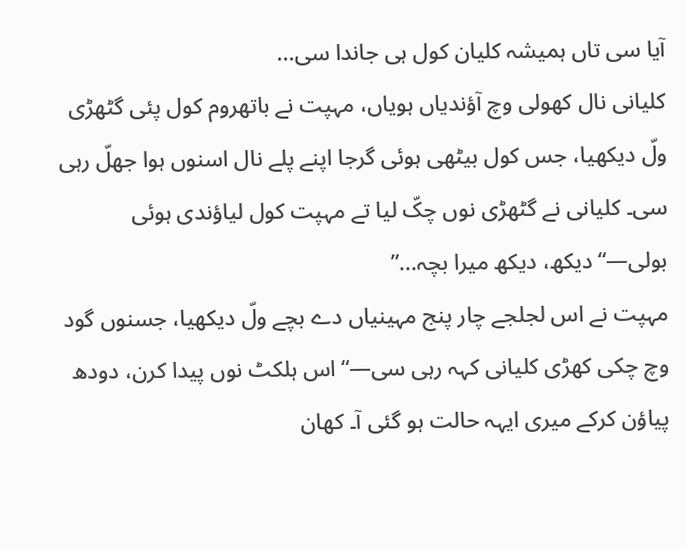آیا سی تاں ہمیشہ کلیان کول ہی جاندا سی...
کلیانی نال کھولی وچ آؤندیاں ہویاں، مہپت نے باتھروم کول پئی گٹھڑی ولّ دیکھیا، جس کول بیٹھی ہوئی گرجا اپنے پلے نال اسنوں ہوا جھلّ رہی سی۔ کلیانی نے گٹھڑی نوں چکّ لیا تے مہپت کول لیاؤندی ہوئی بولی—“دیکھ، دیکھ میرا بچہ...”
مہپت نے اس لجلجے چار پنج مہینیاں دے بچے ولّ دیکھیا، جسنوں گود وچ چکی کھڑی کلیانی کہہ رہی سی—“اس ہلکٹ نوں پیدا کرن، دودھ پیاؤن کرکے میری ایہہ حالت ہو گئی آ۔ کھان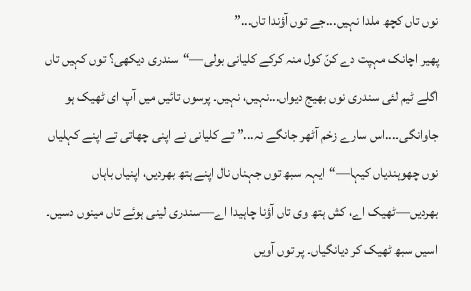نوں تاں کچھ ملدا نہیں...جے توں آؤندا تاں...”
پھیر اچانک مہپت دے کنّ کول منہ کرکے کلیانی بولی—“سندری دیکھی؟ توں کہیں تاں اگلے ٹیم لئی سندری نوں بھیج دیواں...نہیں، نہیں۔ پرسوں تائیں میں آپ ای ٹھیک ہو جاوانگی۔...اس سارے زخم آٹھر جانگے نہ...” تے کلیانی نے اپنی چھاتی تے اپنے کہلیاں نوں چھوہندیاں کیہا—“ایہہ سبھ توں جہناں نال اپنے ہتھ بھردیں، اپنیاں باہاں بھردیں—ٹھیک اے، کش ہتھ وی تاں آؤنا چاہیدا اے—سندری لینی ہوئے تاں مینوں دسیں۔ اسیں سبھ ٹھیک کر دیانگیاں۔ پر توں آویں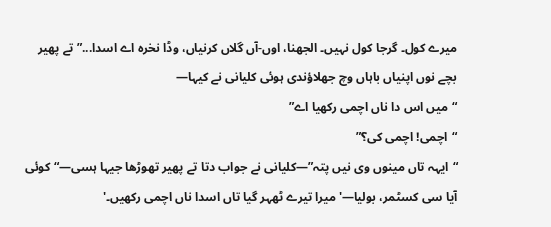میرے کول۔ گرجا کول نہیں۔ الجھنا، اوں-آں گلاں کرنیاں، وڈا نخرہ اے اسدا...” تے پھیر بچے نوں اپنیاں باہاں وچ جھلاؤندی ہوئی کلیانی نے کیہا—
“میں اس دا ناں اچمی رکھیا اے”
“اچمی! اچمی کی؟”
“ایہہ تاں مینوں وی نیں پتہ”—کلیانی نے جواب دتا تے پھیر تھوڑھا جیہا ہسی—“کوئی آیا سی کسٹمر، بولیا—'میرا تیرے ٹھہر گیا تاں اسدا ناں اچمی رکھیں۔'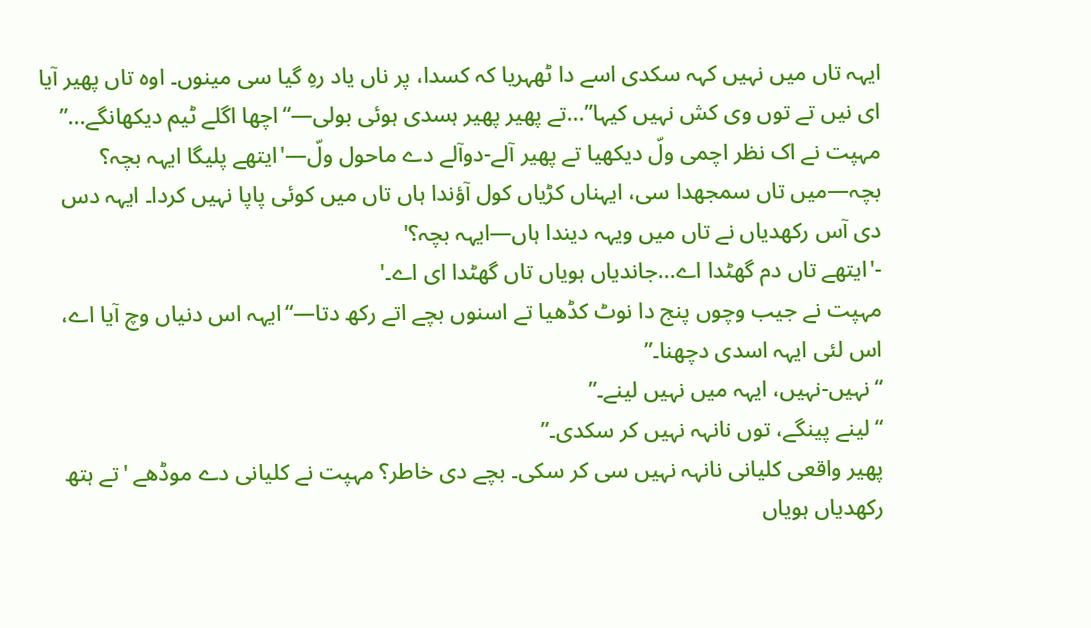ایہہ تاں میں نہیں کہہ سکدی اسے دا ٹھہریا کہ کسدا، پر ناں یاد رہِ گیا سی مینوں۔ اوہ تاں پھیر آیا ای نیں تے توں وی کش نہیں کیہا”...تے پھیر پھیر ہسدی ہوئی بولی—“اچھا اگلے ٹیم دیکھانگے...”
مہپت نے اک نظر اچمی ولّ دیکھیا تے پھیر آلے-دوآلے دے ماحول ولّ—'ایتھے پلیگا ایہہ بچہ؟ بچہ—میں تاں سمجھدا سی، ایہناں کڑیاں کول آؤندا ہاں تاں میں کوئی پاپا نہیں کردا۔ ایہہ دس دی آس رکھدیاں نے تاں میں ویہہ دیندا ہاں—ایہہ بچہ؟'
-'ایتھے تاں دم گھٹدا اے...جاندیاں ہویاں تاں گھٹدا ای اے۔'
مہپت نے جیب وچوں پنج دا نوٹ کڈھیا تے اسنوں بچے اتے رکھ دتا—“ایہہ اس دنیاں وچ آیا اے، اس لئی ایہہ اسدی دچھنا۔”
“نہیں-نہیں، ایہہ میں نہیں لینے۔”
“لینے پینگے، توں نانہہ نہیں کر سکدی۔”
پھیر واقعی کلیانی نانہہ نہیں سی کر سکی۔ بچے دی خاطر؟ مہپت نے کلیانی دے موڈھے 'تے ہتھ رکھدیاں ہویاں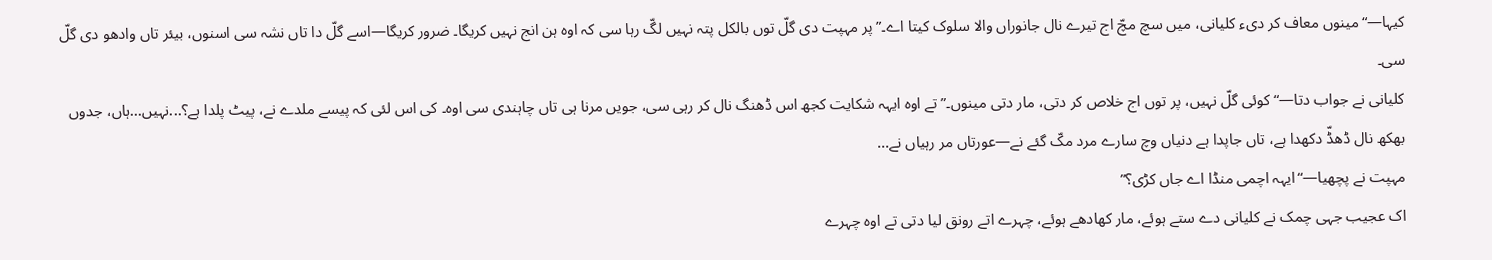کیہا—“مینوں معاف کر دیء کلیانی، میں سچ مچّ اج تیرے نال جانوراں والا سلوک کیتا اے۔” پر مہپت دی گلّ توں بالکل پتہ نہیں لگّ رہا سی کہ اوہ ہن انج نہیں کریگا۔ ضرور کریگا—اسے گلّ دا تاں نشہ سی اسنوں، بیئر تاں وادھو دی گلّ سی۔
کلیانی نے جواب دتا—“کوئی گلّ نہیں، پر توں اج خلاص کر دتی، مار دتی مینوں۔” تے اوہ ایہہ شکایت کجھ اس ڈھنگ نال کر رہی سی، جویں مرنا ہی تاں چاہندی سی اوہ۔ کی اس لئی کہ پیسے ملدے نے، پیٹ پلدا ہے؟...نہیں...ہاں، جدوں بھکھ نال ڈھڈّ دکھدا ہے، تاں جاپدا ہے دنیاں وچ سارے مرد مکّ گئے نے—عورتاں مر رہیاں نے...
مہپت نے پچھیا—“ایہہ اچمی منڈا اے جاں کڑی؟”
اک عجیب جہی چمک نے کلیانی دے ستے ہوئے، مار کھادھے ہوئے، چہرے اتے رونق لیا دتی تے اوہ چہرے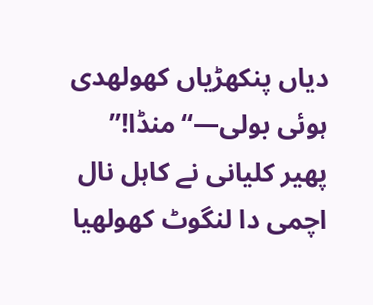دیاں پنکھڑیاں کھولھدی ہوئی بولی—“منڈا!”
پھیر کلیانی نے کاہل نال اچمی دا لنگوٹ کھولھیا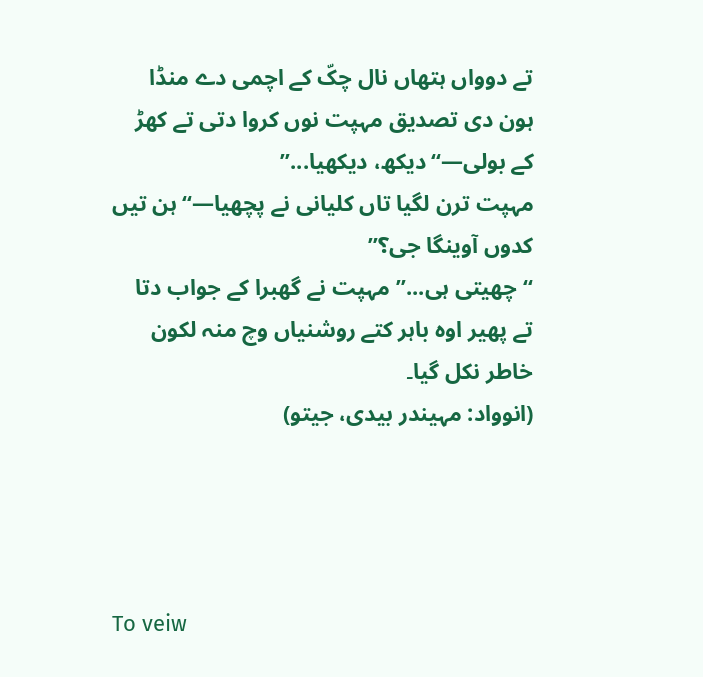تے دوواں ہتھاں نال چکّ کے اچمی دے منڈا ہون دی تصدیق مہپت نوں کروا دتی تے کھڑ کے بولی—“دیکھ، دیکھیا...”
مہپت ترن لگیا تاں کلیانی نے پچھیا—“ہن تیں کدوں آوینگا جی؟”
“چھیتی ہی...” مہپت نے گھبرا کے جواب دتا تے پھیر اوہ باہر کتے روشنیاں وچ منہ لکون خاطر نکل گیا۔
(انوواد: مہیندر بیدی، جیتو)




To veiw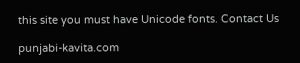this site you must have Unicode fonts. Contact Us

punjabi-kavita.com